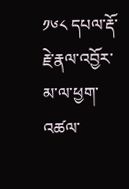༡༦༨ དཔལ་རྡོ་རྗེ་རྣལ་འབྱོར་མ་ལ་ཕྱག་འཚལ་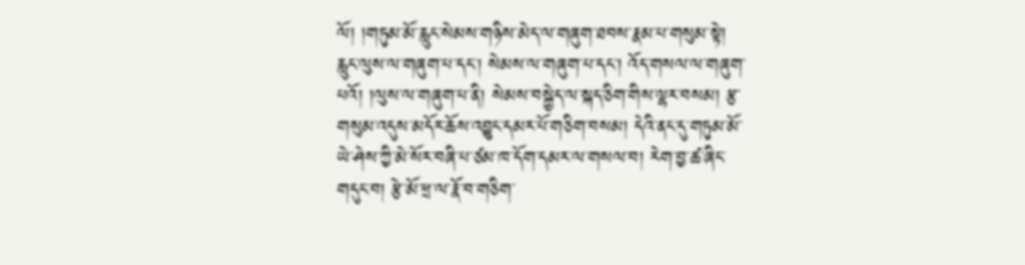ལོ། །གཏུམ་མོ་རླུང་སེམས་གཉིས་མེད་ལ་གཞུག་ཐབས་རྣམ་པ་གསུམ་སྟེ། རླུང་ལུས་ལ་གཞུག་པ་དང་། སེམས་ལ་གཞུག་པ་དང་། འོད་གསལ་ལ་གཞུག་པའོ། །ལུས་ལ་གཞུག་པ་ནི། སེམས་བསྐྱེད་ལ་སྐད་ཅིག་གིས་ལྷར་བསམ། རྩ་གསུམ་འདུས་མདོར་ཆོས་འབྱུང་དམར་པོ་གཅིག་བསམ། དེའི་ནང་དུ་གཏུམ་མོ་ཡེ་ཤེས་ཀྱི་མེ་སོར་བཞི་པ་ཙམ་ཁ་དོག་དམར་ལ་གསལ་བ། རེག་བྱ་ཚ་ཞིང་གདུང་བ། རྩེ་མོ་ཕྲ་ལ་རྣོ་བ་གཅིག་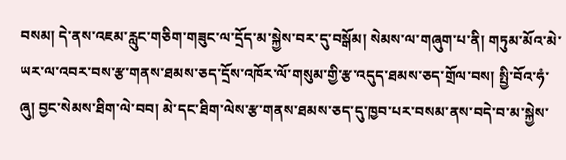བསམ། དེ་ནས་འཇམ་རླུང་གཅིག་གཟུང་ལ་དྲོད་མ་སྐྱེས་བར་དུ་བསྒོམ། སེམས་ལ་གཞུག་པ་ནི། གཏུམ་མོའ་མེ་ཡར་ལ་འབར་བས་རྩ་གནས་ཐམས་ཅད་དྲོས་འཁོར་ལོ་གསུམ་གྱི་རྩ་འདུད་ཐམས་ཅད་གྲོལ་བས། སྤྱི་བོའ་ཧཾ་ཞུ། བྱང་སེམས་ཐིག་ལེ་བབ། མེ་དང་ཐིག་ལེས་རྩ་གནས་ཐམས་ཅད་དུ་ཁྱབ་པར་བསམ་ནས་བདེ་བ་མ་སྐྱེས་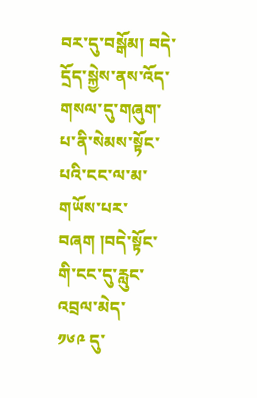བར་དུ་བསྒོམ། བདེ་དྲོད་སྐྱེས་ནས་འོད་གསལ་དུ་གཞུག་པ་ནི་སེམས་སྟོང་པའི་ངང་ལ་མ་གཡོས་པར་བཞག །བདེ་སྟོང་གི་ངང་དུ་རླུང་འབྲལ་མེད་
༡༦༩ དུ་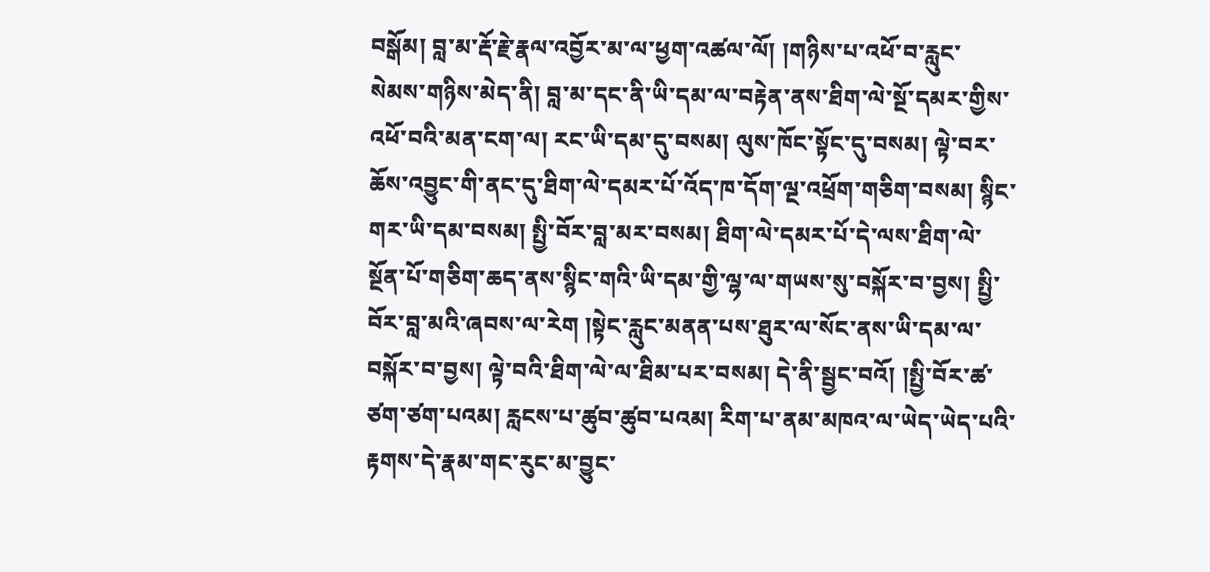བསྒོམ། བླ་མ་རྡོ་རྗེ་རྣལ་འབྱོར་མ་ལ་ཕྱག་འཚལ་ལོ། །གཉིས་པ་འཕོ་བ་རླུང་སེམས་གཉིས་མེད་ནི། བླ་མ་དང་ནི་ཡི་དམ་ལ་བརྟེན་ནས་ཐིག་ལེ་སྔོ་དམར་གྱིས་འཕོ་བའི་མན་ངག་ལ། རང་ཡི་དམ་དུ་བསམ། ལུས་ཁོང་སྟོང་དུ་བསམ། ལྟེ་བར་ཆོས་འབྱུང་གི་ནང་དུ་ཐིག་ལེ་དམར་པོ་འོད་ཁ་དོག་ལྔ་འཕྲོག་གཅིག་བསམ། སྙིང་གར་ཡི་དམ་བསམ། སྤྱི་བོར་བླ་མར་བསམ། ཐིག་ལེ་དམར་པོ་དེ་ལས་ཐིག་ལེ་སྔོན་པོ་གཅིག་ཆད་ནས་སྙིང་གའི་ཡི་དམ་གྱི་ལྷ་ལ་གཡས་སུ་བསྐོར་བ་བྱས། སྤྱི་བོར་བླ་མའི་ཞབས་ལ་རེག །སྟེང་རླུང་མནན་པས་ཐུར་ལ་སོང་ནས་ཡི་དམ་ལ་བསྐོར་བ་བྱས། ལྟེ་བའི་ཐིག་ལེ་ལ་ཐིམ་པར་བསམ། དེ་ནི་སྦྱང་བའོ། །སྤྱི་བོར་ཚ་ཙག་ཙག་པའམ། རླངས་པ་ཚུབ་ཚུབ་པའམ། རིག་པ་ནམ་མཁའ་ལ་ཡེད་ཡེད་པའི་རྟགས་དེ་རྣམ་གང་རུང་མ་བྱུང་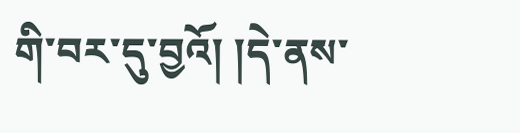གི་བར་དུ་བྱའོ། །དེ་ནས་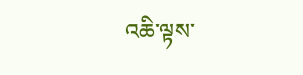འཆི་ལྟས་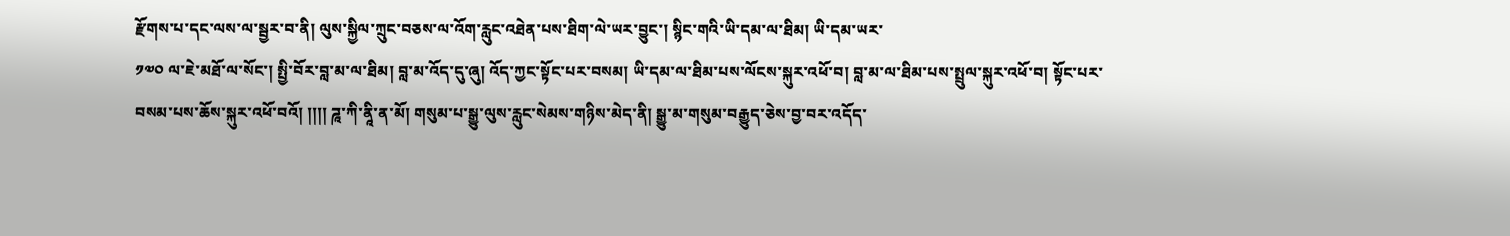རྫོགས་པ་དང་ལས་ལ་སྦྱར་བ་ནི། ལུས་སྐྱིལ་ཀྲུང་བཅས་ལ་འོག་རླུང་འཐེན་པས་ཐིག་ལེ་ཡར་བྱུང་། སྙིང་གའི་ཡི་དམ་ལ་ཐིམ། ཡི་དམ་ཡར་
༡༧༠ ལ་ཇེ་མཐོ་ལ་སོང་། སྤྱི་བོར་བླ་མ་ལ་ཐིམ། བླ་མ་འོད་དུ་ཞུ། འོད་ཀྱང་སྟོང་པར་བསམ། ཡི་དམ་ལ་ཐིམ་པས་ལོངས་སྐུར་འཕོ་བ། བླ་མ་ལ་ཐིམ་པས་སྤྲུལ་སྐུར་འཕོ་བ། སྟོང་པར་བསམ་པས་ཆོས་སྐུར་འཕོ་བའོ། །།།། ཌཱ་ཀི་ནཱི་ན་མོ། གསུམ་པ་སྒྱུ་ལུས་རླུང་སེམས་གཉིས་མེད་ནི། སྒྱུ་མ་གསུམ་བརྒྱུད་ཅེས་བྱ་བར་འདོད་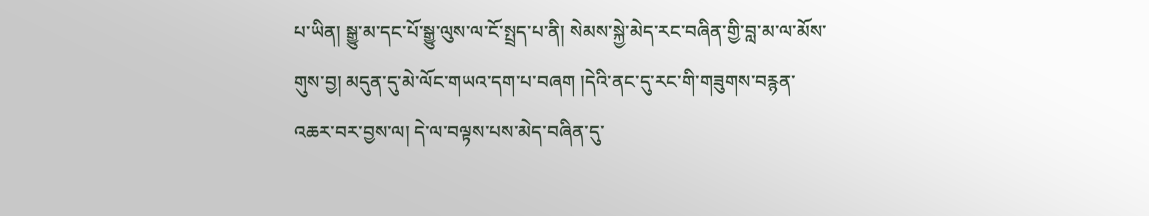པ་ཡིན། སྒྱུ་མ་དང་པོ་སྒྱུ་ལུས་ལ་ངོ་སྤྲད་པ་ནི། སེམས་སྐྱེ་མེད་རང་བཞིན་གྱི་བླ་མ་ལ་མོས་གུས་བྱ། མདུན་དུ་མེ་ལོང་གཡའ་དག་པ་བཞག །དེའི་ནང་དུ་རང་གི་གཟུགས་བརྙན་འཆར་བར་བྱས་ལ། དེ་ལ་བལྟས་པས་མེད་བཞིན་དུ་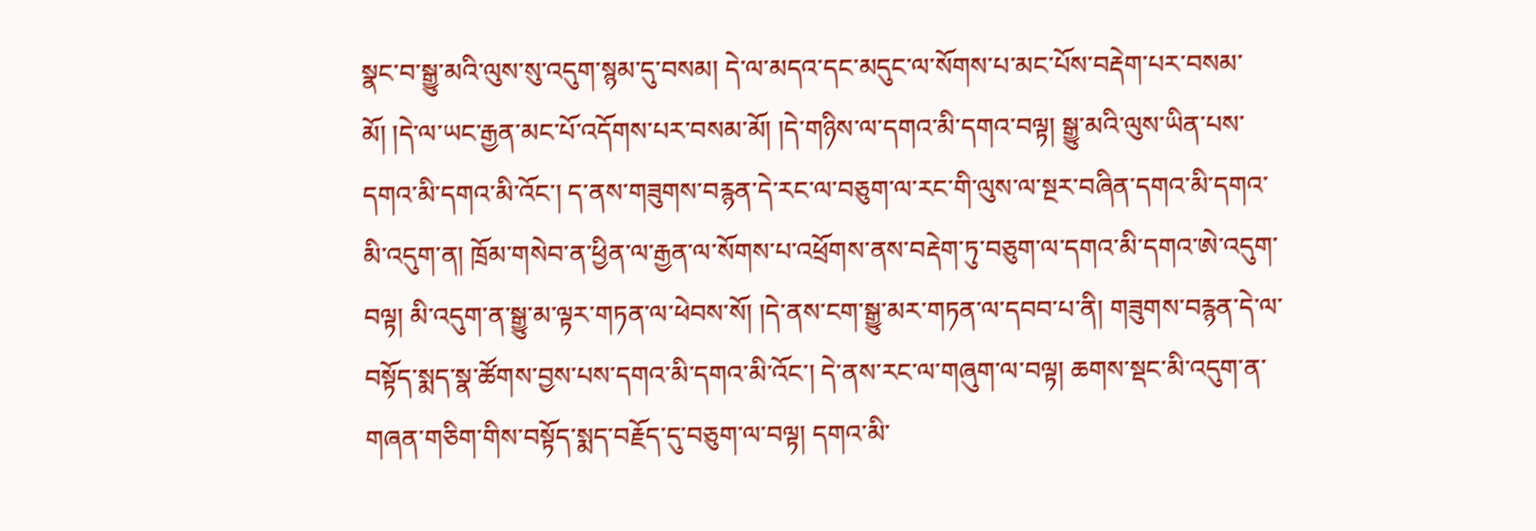སྣང་བ་སྒྱུ་མའི་ལུས་སུ་འདུག་སྙམ་དུ་བསམ། དེ་ལ་མདའ་དང་མདུང་ལ་སོགས་པ་མང་པོས་བརྡེག་པར་བསམ་མོ། །དེ་ལ་ཡང་རྒྱན་མང་པོ་འདོགས་པར་བསམ་མོ། །དེ་གཉིས་ལ་དགའ་མི་དགའ་བལྟ། སྒྱུ་མའི་ལུས་ཡིན་པས་དགའ་མི་དགའ་མི་འོང་། ད་ནས་གཟུགས་བརྙན་དེ་རང་ལ་བཅུག་ལ་རང་གི་ལུས་ལ་སྔར་བཞིན་དགའ་མི་དགའ་མི་འདུག་ན། ཁྲོམ་གསེབ་ན་ཕྱིན་ལ་རྒྱན་ལ་སོགས་པ་འཕྲོགས་ནས་བརྡེག་ཏུ་བཅུག་ལ་དགའ་མི་དགའ་ཨེ་འདུག་བལྟ། མི་འདུག་ན་སྒྱུ་མ་ལྟར་གཏན་ལ་ཕེབས་སོ། །དེ་ནས་ངག་སྒྱུ་མར་གཏན་ལ་དབབ་པ་ནི། གཟུགས་བརྙན་དེ་ལ་བསྟོད་སྨད་སྣ་ཚོགས་བྱས་པས་དགའ་མི་དགའ་མི་འོང་། དེ་ནས་རང་ལ་གཞུག་ལ་བལྟ། ཆགས་སྡང་མི་འདུག་ན་གཞན་གཅིག་གིས་བསྟོད་སྨད་བརྗོད་དུ་བཅུག་ལ་བལྟ། དགའ་མི་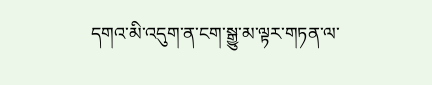དགའ་མི་འདུག་ན་ངག་སྒྱུ་མ་ལྟར་གཏན་ལ་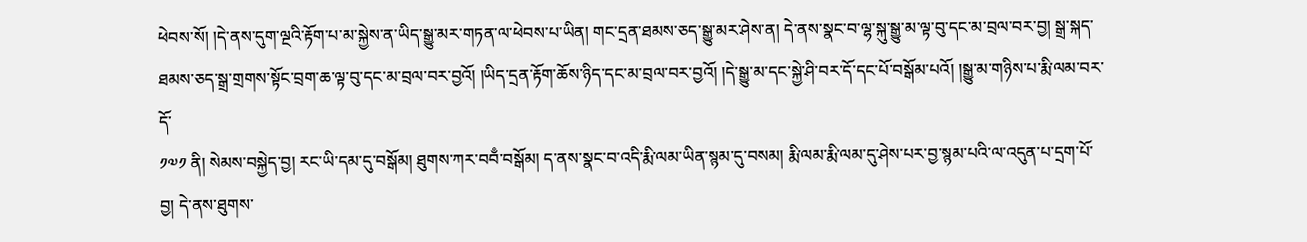ཕེབས་སོ། །དེ་ནས་དུག་ལྔའི་རྟོག་པ་མ་སྐྱེས་ན་ཡིད་སྒྱུ་མར་གཏན་ལ་ཕེབས་པ་ཡིན། གང་དྲན་ཐམས་ཅད་སྒྱུ་མར་ཤེས་ན། དེ་ནས་སྣང་བ་ལྷ་སྐུ་སྒྱུ་མ་ལྟ་བུ་དང་མ་བྲལ་བར་བྱ། སྒྲ་སྐད་ཐམས་ཅད་སྒྲ་གྲགས་སྟོང་བྲག་ཆ་ལྟ་བུ་དང་མ་བྲལ་བར་བྱའོ། །ཡིད་དྲན་རྟོག་ཆོས་ཉིད་དང་མ་བྲལ་བར་བྱའོ། །དེ་སྒྱུ་མ་དང་སྐྱེ་ཤི་བར་དོ་དང་པོ་བསྒོམ་པའོ། །སྒྱུ་མ་གཉིས་པ་རྨི་ལམ་བར་དོ་
༡༧༡ ནི། སེམས་བསྐྱེད་བྱ། རང་ཡི་དམ་དུ་བསྒོམ། ཐུགས་ཀར་བབྃ་བསྒོམ། ད་ནས་སྣང་བ་འདི་རྨི་ལམ་ཡིན་སྙམ་དུ་བསམ། རྨི་ལམ་རྨི་ལམ་དུ་ཤེས་པར་བྱ་སྙམ་པའི་ལ་འདུན་པ་དྲག་པོ་བྱ། དེ་ནས་ཐུགས་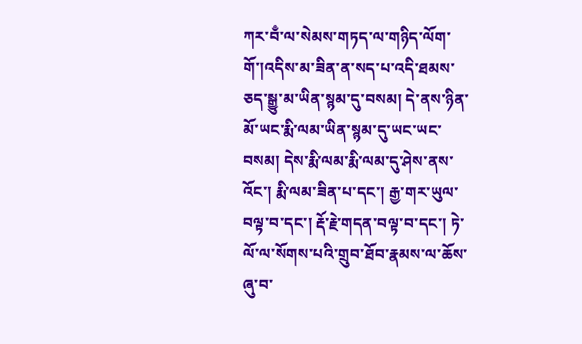ཀར་བྃ་ལ་སེམས་གཏད་ལ་གཉིད་ལོག་གོ་།འདིས་མ་ཟིན་ན་སད་པ་འདི་ཐམས་ཅད་སྒྱུ་མ་ཡིན་སྙམ་དུ་བསམ། དེ་ནས་ཉིན་མོ་ཡང་རྨི་ལམ་ཡིན་སྙམ་དུ་ཡང་ཡང་བསམ། དེས་རྨི་ལམ་རྨི་ལམ་དུ་ཤེས་ནས་འོང་། རྨི་ལམ་ཟིན་པ་དང་། རྒྱ་གར་ཡུལ་བལྟ་བ་དང་། རྡོ་རྗེ་གདན་བལྟ་བ་དང་། ཏེ་ལོ་ལ་སོགས་པའི་གྲུབ་ཐོབ་རྣམས་ལ་ཆོས་ཞུ་བ་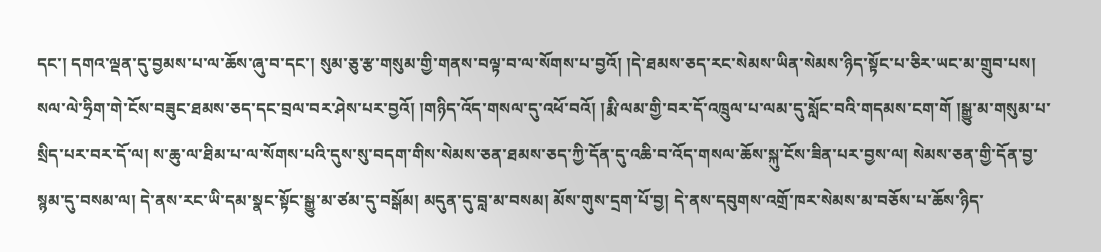དང་། དགའ་ལྡན་དུ་བྱམས་པ་ལ་ཆོས་ཞུ་བ་དང་། སུམ་ཅུ་རྩ་གསུམ་གྱི་གནས་བལྟ་བ་ལ་སོགས་པ་བྱའོ། །དེ་ཐམས་ཅད་རང་སེམས་ཡིན་སེམས་ཉིད་སྟོང་པ་ཅིར་ཡང་མ་གྲུབ་པས། སལ་ལེ་ཧྲིག་གེ་ངོས་བཟུང་ཐམས་ཅད་དང་བྲལ་བར་ཤེས་པར་བྱའོ། །གཉིད་འོད་གསལ་དུ་འཕོ་བའོ། །རྨི་ལམ་གྱི་བར་དོ་འཁྲུལ་པ་ལམ་དུ་སློང་བའི་གདམས་ངག་གོ །སྒྱུ་མ་གསུམ་པ་སྲིད་པར་བར་དོ་ལ། ས་ཆུ་ལ་ཐིམ་པ་ལ་སོགས་པའི་དུས་སུ་བདག་གིས་སེམས་ཅན་ཐམས་ཅད་ཀྱི་དོན་དུ་འཆི་བ་འོད་གསལ་ཆོས་སྐུ་ངོས་ཟིན་པར་བྱས་ལ། སེམས་ཅན་གྱི་དོན་བྱ་སྙམ་དུ་བསམ་ལ། དེ་ནས་རང་ཡི་དམ་སྣང་སྟོང་སྒྱུ་མ་ཙམ་དུ་བསྒོམ། མདུན་དུ་བླ་མ་བསམ། མོས་གུས་དྲག་པོ་བྱ། དེ་ནས་དབུགས་འགྲོ་ཁར་སེམས་མ་བཅོས་པ་ཆོས་ཉིད་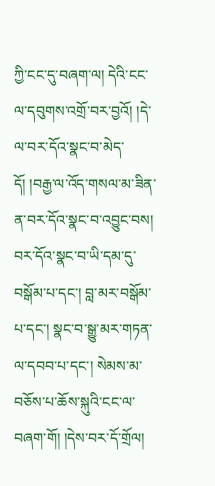ཀྱི་ངང་དུ་བཞག་ལ། དེའི་ངང་ལ་དབུགས་འགྲོ་བར་བྱའོ། །དེ་ལ་བར་དོའ་སྣང་བ་མེད་དོ། །བརྒྱ་ལ་འོད་གསལ་མ་ཟིན་ན་བར་དོའ་སྣང་བ་འབྱུང་བས། བར་དོའ་སྣང་བ་ཡི་དམ་དུ་བསྒོམ་པ་དང་། བླ་མར་བསྒོམ་པ་དང་། སྣང་བ་སྒྱུ་མར་གཏན་ལ་དབབ་པ་དང་། སེམས་མ་བཅོས་པ་ཆོས་སྐུའི་ངང་ལ་བཞག་གོ། །དེས་བར་དོ་གྲོལ།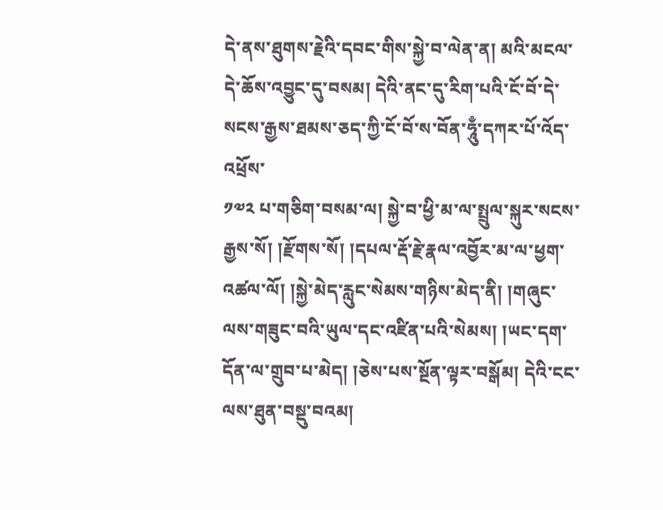དེ་ནས་ཐུགས་རྗེའི་དབང་གིས་སྐྱེ་བ་ལེན་ན། མའི་མངལ་དེ་ཆོས་འབྱུང་དུ་བསམ། དེའི་ནང་དུ་རིག་པའི་ངོ་བོ་དེ་སངས་རྒྱས་ཐམས་ཅད་ཀྱི་ངོ་བོ་ས་བོན་ཧཱུྃ་དཀར་པོ་འོད་འཕྲོས་
༡༧༢ པ་གཅིག་བསམ་ལ། སྐྱེ་བ་ཕྱི་མ་ལ་སྤྲུལ་སྐུར་སངས་རྒྱས་སོ། །རྫོགས་སོ། །དཔལ་རྡོ་རྗེ་རྣལ་འབྱོར་མ་ལ་ཕྱག་འཚལ་ལོ། །སྐྱེ་མེད་རླུང་སེམས་གཉིས་མེད་ནི། །གཞུང་ལས་གཟུང་བའི་ཡུལ་དང་འཛིན་པའི་སེམས། །ཡང་དག་དོན་ལ་གྲུབ་པ་མེད། །ཅེས་པས་སྔོན་ལྟར་བསྒོམ། དེའི་ངང་ལས་ཐུན་བསྡུ་བའམ།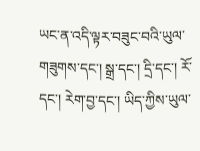ཡང་ན་འདི་ལྟར་བཟུང་བའི་ཡུལ་གཟུགས་དང་། སྒྲ་དང་། དྲི་དང་། རོ་དང་། རེག་བྱ་དང་། ཡིད་ཀྱིས་ཡུལ་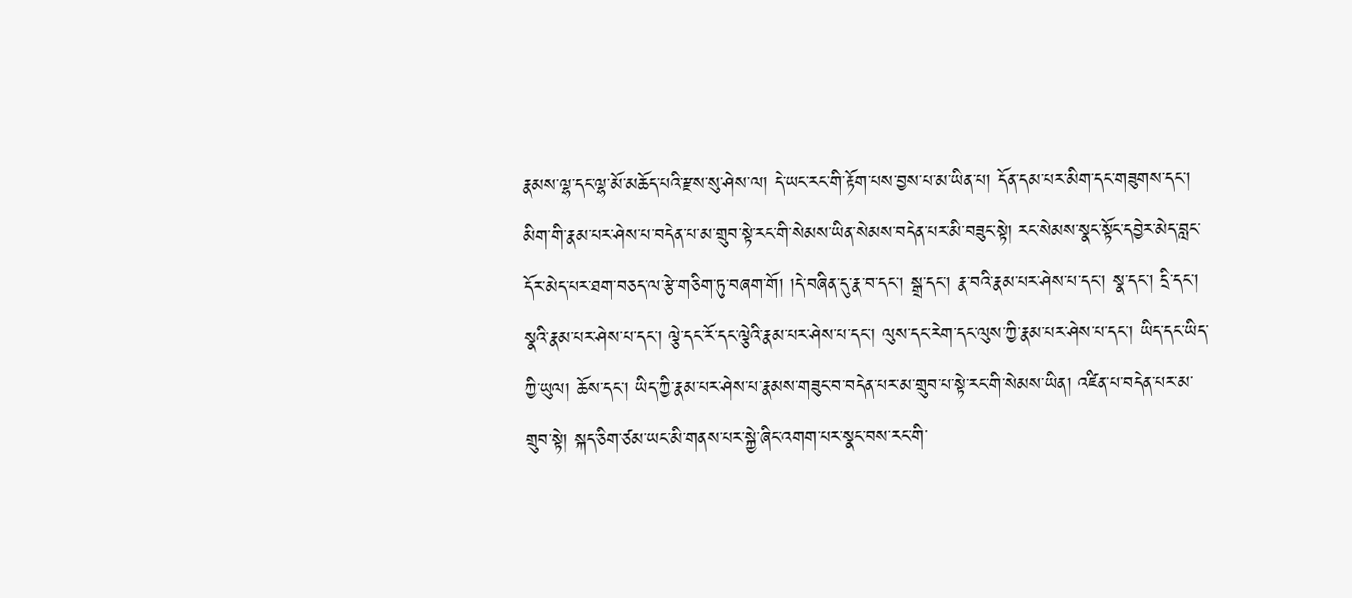རྣམས་ལྷ་དང་ལྷ་མོ་མཆོད་པའི་རྫས་སུ་ཤེས་ལ། དེ་ཡང་རང་གི་རྟོག་པས་བྱས་པ་མ་ཡིན་པ། དོན་དམ་པར་མིག་དང་གཟུགས་དང་། མིག་གི་རྣམ་པར་ཤེས་པ་བདེན་པ་མ་གྲུབ་སྟེ་རང་གི་སེམས་ཡིན་སེམས་བདེན་པར་མི་བཟུང་སྟེ། རང་སེམས་སྣང་སྟོང་དབྱེར་མེད་བླང་དོར་མེད་པར་ཐག་བཅད་ལ་རྩེ་གཅིག་ཏུ་བཞག་གོ། །དེ་བཞིན་དུ་རྣ་བ་དང་། སྒྲ་དང་། རྣ་བའི་རྣམ་པར་ཤེས་པ་དང་། སྣ་དང་། དྲི་དང་། སྣའི་རྣམ་པར་ཤེས་པ་དང་། ལྕེ་དང་རོ་དང་ལྕེའི་རྣམ་པར་ཤེས་པ་དང་། ལུས་དང་རེག་དང་ལུས་ཀྱི་རྣམ་པར་ཤེས་པ་དང་། ཡིད་དང་ཡིད་ཀྱི་ཡུལ། ཆོས་དང་། ཡིད་ཀྱི་རྣམ་པར་ཤེས་པ་རྣམས་གཟུང་བ་བདེན་པར་མ་གྲུབ་པ་སྟེ་རང་གི་སེམས་ཡིན། འཛིན་པ་བདེན་པར་མ་གྲུབ་སྟེ། སྐད་ཅིག་ཙམ་ཡང་མི་གནས་པར་སྐྱེ་ཞིང་འགག་པར་སྣང་བས་རང་གི་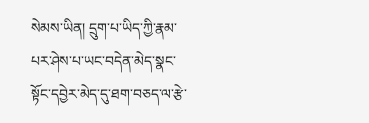སེམས་ཡིན། དྲུག་པ་ཡིད་ཀྱི་རྣམ་པར་ཤེས་པ་ཡང་བདེན་མེད་སྣང་སྟོང་དབྱེར་མེད་དུ་ཐག་བཅད་ལ་རྩེ་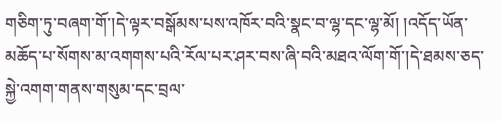གཅིག་ཏུ་བཞག་གོ་།དེ་ལྟར་བསྒོམས་པས་འཁོར་བའི་སྣང་བ་ལྷ་དང་ལྷ་མོ། །འདོད་ཡོན་མཆོད་པ་སོགས་མ་འགགས་པའི་རོལ་པར་ཤར་བས་ཞི་བའི་མཐའ་ལོག་གོ་།དེ་ཐམས་ཅད་སྐྱེ་འགག་གནས་གསུམ་དང་བྲལ་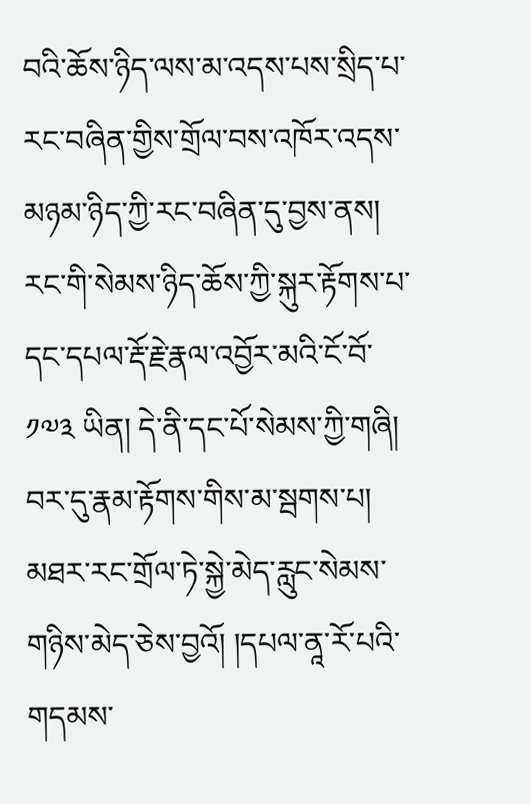བའི་ཆོས་ཉིད་ལས་མ་འདས་པས་སྲིད་པ་རང་བཞིན་གྱིས་གྲོལ་བས་འཁོར་འདས་མཉམ་ཉིད་ཀྱི་རང་བཞིན་དུ་བྱས་ནས། རང་གི་སེམས་ཉིད་ཆོས་ཀྱི་སྐུར་རྟོགས་པ་དང་དཔལ་རྡོ་རྗེ་རྣལ་འབྱོར་མའི་ངོ་བོ་
༡༧༣ ཡིན། དེ་ནི་དང་པོ་སེམས་ཀྱི་གཞི། བར་དུ་རྣམ་རྟོགས་གིས་མ་སྦགས་པ། མཐར་རང་གྲོལ་ཏེ་སྐྱེ་མེད་རླུང་སེམས་གཉིས་མེད་ཅེས་བྱའོ། །དཔལ་ནཱ་རོ་པའི་གདམས་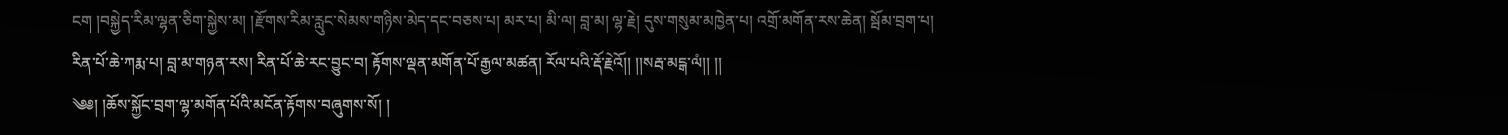ངག །བསྐྱེད་རིམ་ལྷན་ཅིག་སྐྱེས་མ། །རྫོགས་རིམ་རླུང་སེམས་གཉིས་མེད་དང་བཅས་པ། མར་པ། མི་ལ། བླ་མ། ལྷ་རྗེ། དུས་གསུམ་མཁྱེན་པ། འགྲོ་མགོན་རས་ཆེན། སྦོམ་བྲག་པ། རིན་པོ་ཆེ་ཀརྨ་པ། བླ་མ་གཉན་རས། རིན་པོ་ཆེ་རང་བྱུང་བ། རྟོགས་ལྡན་མགོན་པོ་རྒྱལ་མཚན། རོལ་པའི་རྡོ་རྗེའོ།། །།སརྦ་མངྒ་ལཾ།། །།
༄༅། །ཆོས་སྐྱོང་བྲག་ལྷ་མགོན་པོའི་མངོན་རྟོགས་བཞུགས་སོ། །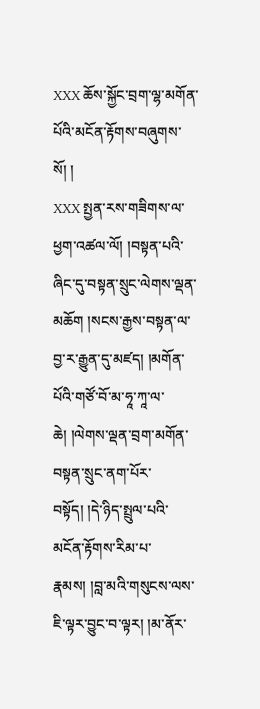XXX ཆོས་སྐྱོང་བྲག་ལྷ་མགོན་པོའི་མངོན་རྟོགས་བཞུགས་སོ། །
XXX སྤྱན་རས་གཟིགས་ལ་ཕྱག་འཚལ་ལོ། །བསྟན་པའི་ཞིང་དུ་བསྟན་སྲུང་ལེགས་ལྡན་མཆོག །སངས་རྒྱས་བསྟན་ལ་བྱ་ར་རྒྱུན་དུ་མཛད། །མགོན་པོའི་གཙོ་བོ་མ་ཧཱ་ཀཱ་ལ་ཆེ། །ལེགས་ལྡན་བྲག་མགོན་བསྟན་སྲུང་ནག་པོར་བསྟོད། །དེ་ཉིད་སྤྲུལ་པའི་མངོན་རྟོགས་རིམ་པ་རྣམས། །བླ་མའི་གསུངས་ལས་ཇི་ལྟར་བྱུང་བ་ལྟར། །མ་ནོར་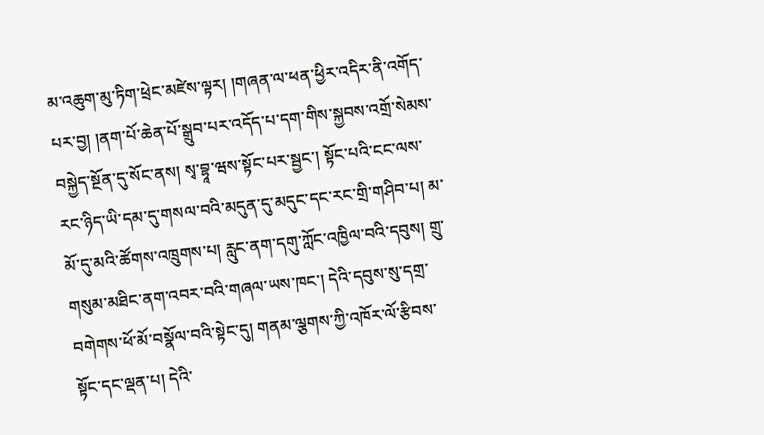མ་འཆུག་མུ་ཏིག་ཕྲེང་མཛེས་ལྟར། །གཞན་ལ་ཕན་ཕྱིར་འདིར་ནི་འགོད་པར་བྱ། །ནག་པོ་ཆེན་པོ་སྒྲུབ་པར་འདོད་པ་དག་གིས་སྐྱབས་འགྲོ་སེམས་བསྐྱེད་སྔོན་དུ་སོང་ནས། སྭ་བྷཱ་ཝས་སྟོང་པར་སྦྱང་། སྟོང་པའི་ངང་ལས་རང་ཉིད་ཡི་དམ་དུ་གསལ་བའི་མདུན་དུ་མདུང་དང་རང་གྲི་གཤིབ་པ། མ་མོ་དུ་མའི་ཚོགས་འཁྲུགས་པ། རླུང་ནག་དགུ་ཀློང་འཁྱིལ་བའི་དབུས། གྲུ་གསུམ་མཐིང་ནག་འབར་བའི་གཞལ་ཡས་ཁང་། དེའི་དབུས་སུ་དགྲ་བགེགས་ཕོ་མོ་བསྣོལ་བའི་སྟེང་དུ། གནམ་ལྕགས་ཀྱི་འཁོར་ལོ་རྩིབས་སྟོང་དང་ལྡན་པ། དེའི་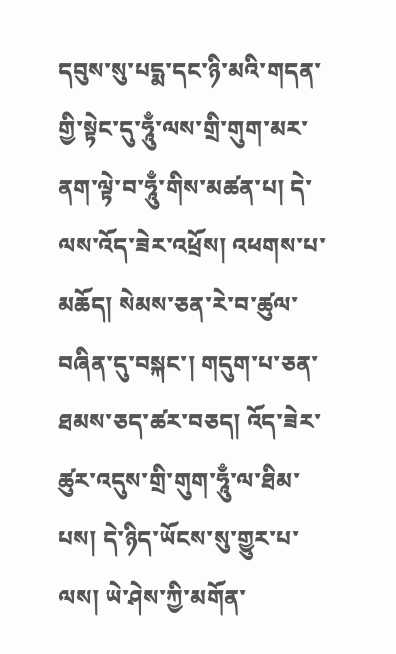དབུས་སུ་པདྨ་དང་ཉི་མའི་གདན་གྱི་སྟེང་དུ་ཧཱུྃ་ལས་གྲི་གུག་མར་ནག་ལྟེ་བ་ཧཱུྃ་གིས་མཚན་པ། དེ་ལས་འོད་ཟེར་འཕྲོས། འཕགས་པ་མཆོད། སེམས་ཅན་རེ་བ་ཚུལ་བཞིན་དུ་བསྐང་། གདུག་པ་ཅན་ཐམས་ཅད་ཚར་བཅད། འོད་ཟེར་ཚུར་འདུས་གྲི་གུག་ཧཱུྃ་ལ་ཐིམ་པས། དེ་ཉིད་ཡོངས་སུ་གྱུར་པ་ལས། ཡེ་ཤེས་ཀྱི་མགོན་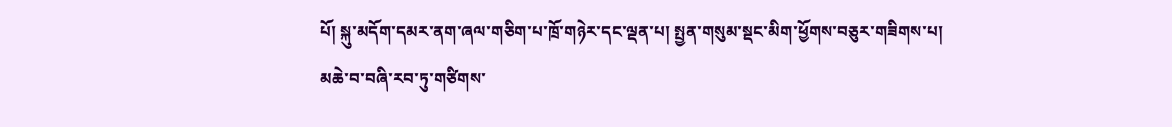པོ། སྐུ་མདོག་དམར་ནག་ཞལ་གཅིག་པ་ཁྲོ་གཉེར་དང་ལྡན་པ། སྤྱན་གསུམ་སྡང་མིག་ཕྱོགས་བཅུར་གཟིགས་པ། མཆེ་བ་བཞི་རབ་ཏུ་གཙིགས་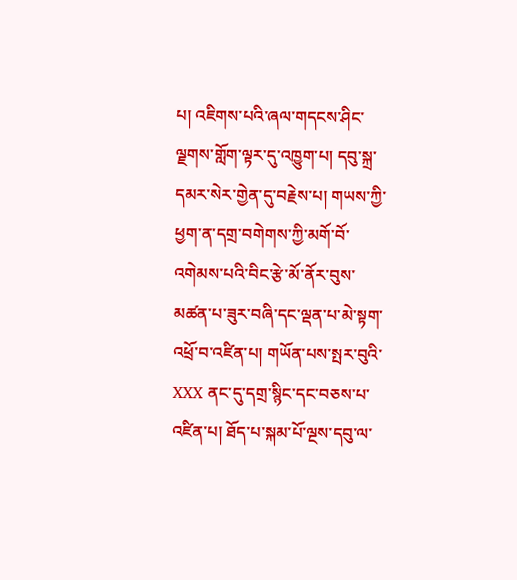པ། འཇིགས་པའི་ཞལ་གདངས་ཤིང་ལྗགས་གློག་ལྟར་དུ་འཁྱུག་པ། དབུ་སྐྲ་དམར་སེར་གྱེན་དུ་བརྗེས་པ། གཡས་ཀྱི་ཕྱག་ན་དགྲ་བགེགས་ཀྱི་མགོ་བོ་འགེམས་པའི་བིང་རྩེ་མོ་ནོར་བུས་མཚན་པ་ཟུར་བཞི་དང་ལྡན་པ་མེ་སྟག་འཕྲོ་བ་འཛིན་པ། གཡོན་པས་སྤར་བུའི་
XXX ནང་དུ་དགྲ་སྙིང་དང་བཅས་པ་འཛིན་པ། ཐོད་པ་སྐམ་པོ་ལྔས་དབུ་ལ་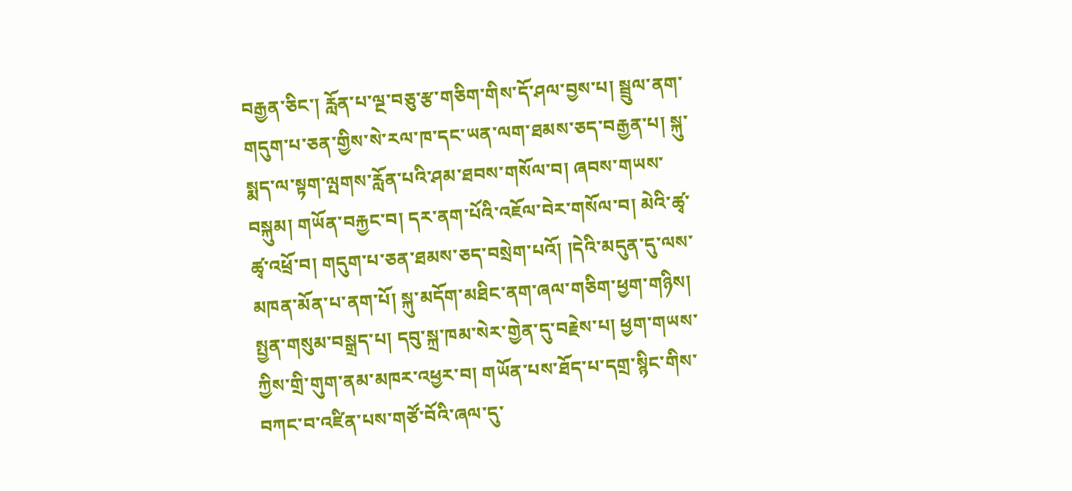བརྒྱན་ཅིང་། རློན་པ་ལྔ་བཅུ་རྩ་གཅིག་གིས་དོ་ཤལ་བྱས་པ། སྦྲུལ་ནག་གདུག་པ་ཅན་གྱིས་སེ་རལ་ཁ་དང་ཡན་ལག་ཐམས་ཅད་བརྒྱན་པ། སྐུ་སྨད་ལ་སྟག་ལྤགས་རློན་པའི་ཤམ་ཐབས་གསོལ་བ། ཞབས་གཡས་བསྐུམ། གཡོན་བརྐྱང་བ། དར་ནག་པོའི་འཇོལ་བེར་གསོལ་བ། མེའི་ཚྭ་ཚྭ་འཕྲོ་བ། གདུག་པ་ཅན་ཐམས་ཅད་བསྲེག་པའོ། །དེའི་མདུན་དུ་ལས་མཁན་མོན་པ་ནག་པོ། སྐུ་མདོག་མཐིང་ནག་ཞལ་གཅིག་ཕྱག་གཉིས། སྤྱན་གསུམ་བསྒྲད་པ། དབུ་སྐྲ་ཁམ་སེར་གྱེན་དུ་བརྗེས་པ། ཕྱག་གཡས་ཀྱིས་གྲི་གུག་ནམ་མཁར་འཕྱར་བ། གཡོན་པས་ཐོད་པ་དགྲ་སྙིང་གིས་བཀང་བ་འཛིན་པས་གཙོ་བོའི་ཞལ་དུ་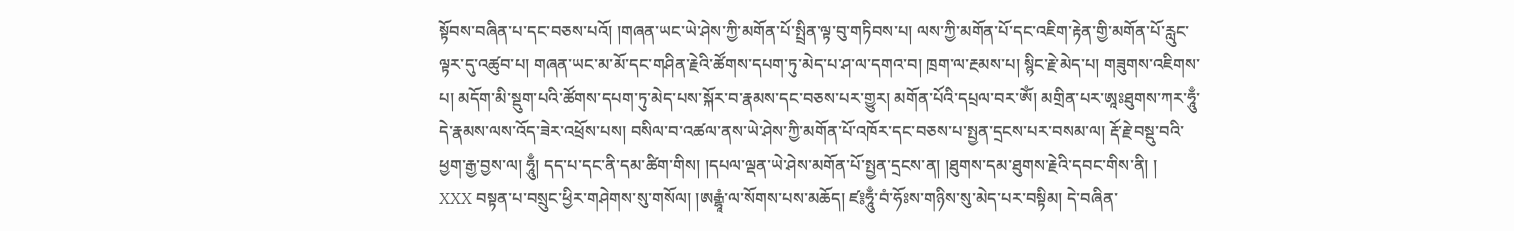སྟོབས་བཞིན་པ་དང་བཅས་པའོ། །གཞན་ཡང་ཡེ་ཤེས་ཀྱི་མགོན་པོ་སྤྲིན་ལྟ་བུ་གཏིབས་པ། ལས་ཀྱི་མགོན་པོ་དང་འཇིག་རྟེན་གྱི་མགོན་པོ་རླུང་ལྟར་དུ་འཚུབ་པ། གཞན་ཡང་མ་མོ་དང་གཤིན་རྗེའི་ཚོགས་དཔག་ཏུ་མེད་པ་ཤ་ལ་དགའ་བ། ཁྲག་ལ་རྔམས་པ། སྙིང་རྗེ་མེད་པ། གཟུགས་འཇིགས་པ། མདོག་མི་སྡུག་པའི་ཚོགས་དཔག་ཏུ་མེད་པས་སྐོར་བ་རྣམས་དང་བཅས་པར་གྱུར། མགོན་པོའི་དཔྲལ་བར་ཨོཾ། མགྲིན་པར་ཨཱཿཐུགས་ཀར་ཧཱུྃ་དེ་རྣམས་ལས་འོད་ཟེར་འཕྲོས་པས། བསིལ་བ་འཚལ་ནས་ཡེ་ཤེས་ཀྱི་མགོན་པོ་འཁོར་དང་བཅས་པ་སྤྱན་དྲངས་པར་བསམ་ལ། རྡོ་རྗེ་བསྡུ་བའི་ཕྱག་རྒྱ་བྱས་ལ། ཧཱུྃ། དད་པ་དང་ནི་དམ་ཚིག་གིས། །དཔལ་ལྡན་ཡེ་ཤེས་མགོན་པོ་སྤྱན་དྲངས་ན། །ཐུགས་དམ་ཐུགས་རྗེའི་དབང་གིས་ནི། །
XXX བསྟན་པ་བསྲུང་ཕྱིར་གཤེགས་སུ་གསོལ། །ཨརྒྷཱཾ་ལ་སོགས་པས་མཆོད། ཛ༔ཧཱུྃ་བཾ་ཧོཿས་གཉིས་སུ་མེད་པར་བསྟིམ། དེ་བཞིན་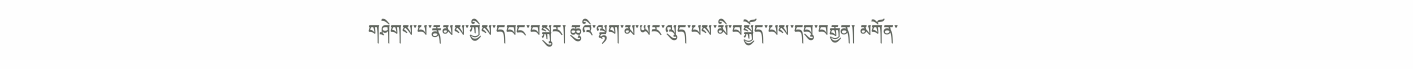གཤེགས་པ་རྣམས་ཀྱིས་དབང་བསྐུར། ཆུའི་ལྷག་མ་ཡར་ལུད་པས་མི་བསྐྱོད་པས་དབུ་བརྒྱན། མགོན་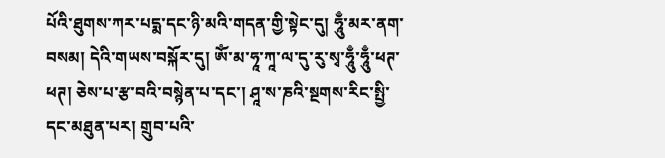པོའི་ཐུགས་ཀར་པདྨ་དང་ཉི་མའི་གདན་གྱི་སྟེང་དུ། ཧཱུྃ་མར་ནག་བསམ། དེའི་གཡས་བསྐོར་དུ། ཨོཾ་མ་ཧཱ་ཀཱ་ལ་དུ་རུ་སྭ་ཧཱུྃ་ཧཱུྃ་ཕཊ་ཕཊ། ཅེས་པ་རྩ་བའི་བསྙེན་པ་དང་། ཤཱ་ས་ཎའི་སྔགས་རིང་སྤྱི་དང་མཐུན་པར། གྲུབ་པའི་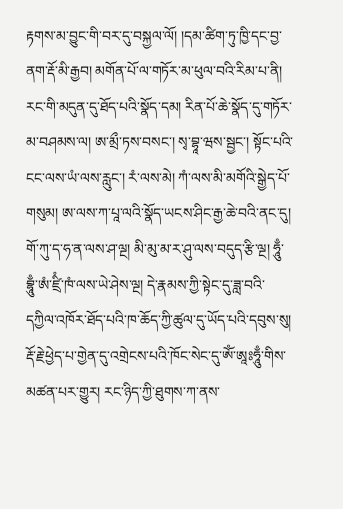རྟགས་མ་བྱུང་གི་བར་དུ་བསྐྱལ་ལོ། །དམ་ཚིག་ཏུ་ཁྱི་དང་བྱ་ནག་རྡོ་མི་རྒྱབ། མགོན་པོ་ལ་གཏོར་མ་ཕུལ་བའི་རིམ་པ་ནི། རང་གི་མདུན་དུ་ཐོད་པའི་སྣོད་དམ། རིན་པོ་ཆེ་སྣོད་དུ་གཏོར་མ་བཤམས་ལ། ཨ་མྲྀ་ཏས་བསང་། སྭ་བྷཱ་ཝས་སྦྱང་། སྟོང་པའི་ངང་ལས་ཡཾ་ལས་རླུང་། རཾ་ལས་མེ། ཀཾ་ལས་མི་མགོའི་སྒྱེད་པོ་གསུམ། ཨ་ལས་ཀ་པཱ་ལའི་སྣོད་ཡངས་ཤིང་རྒྱ་ཆེ་བའི་ནང་དུ། གོ་ཀུ་ད་ཧ་ན་ལས་ཤ་ལྔ། མི་མུ་མ་ར་ཤུ་ལས་བདུད་རྩི་ལྔ། ཧཱུྃ་བྷཱུྃ་ཨཾ་ཛྲིཾ་ཁཾ་ལས་ཡེ་ཤེས་ལྔ། དེ་རྣམས་ཀྱི་སྟེང་དུ་ཟླ་བའི་དཀྱིལ་འཁོར་ཐོད་པའི་ཁ་ཆོད་ཀྱི་ཚུལ་དུ་ཡོད་པའི་དབུས་སུ། རྡོ་རྗེ་ཕྱེད་པ་གྱེན་དུ་འགྲེངས་པའི་ཁོང་སེང་དུ་ཨོཾ་ཨཱཿཧཱུྃ་གིས་མཚན་པར་གྱུར། རང་ཉིད་ཀྱི་ཐུགས་ཀ་ནས་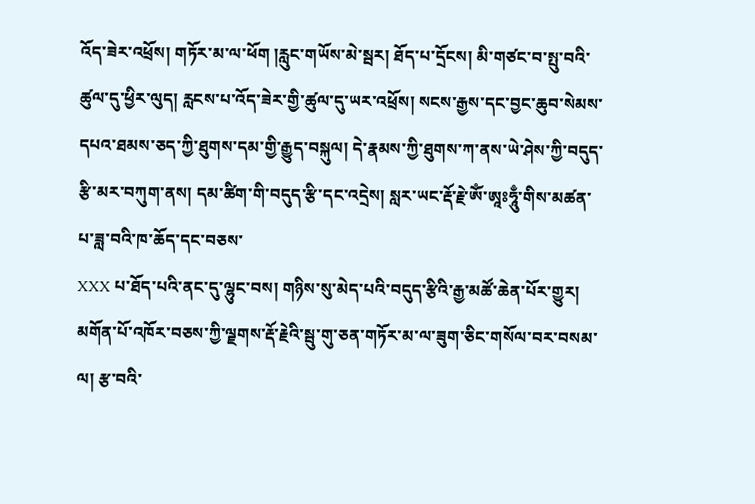འོད་ཟེར་འཕྲོས། གཏོར་མ་ལ་ཕོག །རླུང་གཡོས་མེ་སྦར། ཐོད་པ་དྲོངས། མི་གཙང་བ་སྤུ་བའི་ཚུལ་དུ་ཕྱིར་ལུད། རླངས་པ་འོད་ཟེར་གྱི་ཚུལ་དུ་ཡར་འཕྲོས། སངས་རྒྱས་དང་བྱང་ཆུབ་སེམས་དཔའ་ཐམས་ཅད་ཀྱི་ཐུགས་དམ་གྱི་རྒྱུད་བསྐུལ། དེ་རྣམས་ཀྱི་ཐུགས་ཀ་ནས་ཡེ་ཤེས་ཀྱི་བདུད་རྩི་མར་བཀུག་ནས། དམ་ཚིག་གི་བདུད་རྩི་དང་འདྲེས། སླར་ཡང་རྡོ་རྗེ་ཨོཾ་ཨཱཿཧཱུྃ་གིས་མཚན་པ་ཟླ་བའི་ཁ་ཆོད་དང་བཅས་
XXX པ་ཐོད་པའི་ནང་དུ་ལྷུང་བས། གཉིས་སུ་མེད་པའི་བདུད་རྩིའི་རྒྱ་མཚོ་ཆེན་པོར་གྱུར། མགོན་པོ་འཁོར་བཅས་ཀྱི་ལྗགས་རྡོ་རྗེའི་སྦུ་གུ་ཅན་གཏོར་མ་ལ་ཟུག་ཅིང་གསོལ་བར་བསམ་ལ། རྩ་བའི་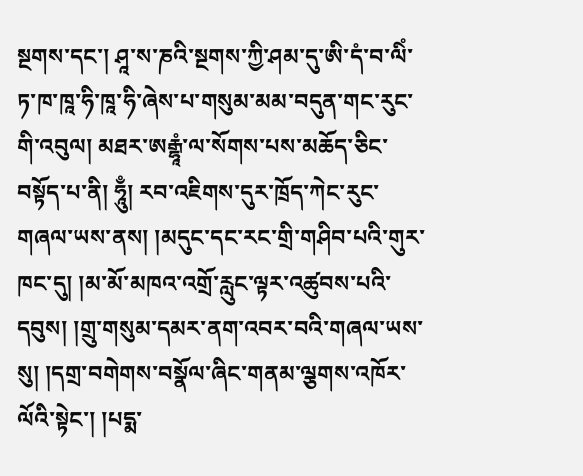སྔགས་དང་། ཤཱ་ས་ཎའི་སྔགས་ཀྱི་ཤམ་དུ་ཨི་དཾ་བ་ལིཾ་ཏ་ཁ་ཁཱ་ཧི་ཁཱ་ཧི་ཞེས་པ་གསུམ་མམ་བདུན་གང་རུང་གི་འབུལ། མཐར་ཨརྒྷཱཾ་ལ་སོགས་པས་མཆོད་ཅིང་བསྟོད་པ་ནི། ཧཱུྃ། རབ་འཇིགས་དུར་ཁྲོད་ཀེང་རུང་གཞལ་ཡས་ནས། །མདུང་དང་རང་གྲི་གཤིབ་པའི་གུར་ཁང་དུ། །མ་མོ་མཁའ་འགྲོ་རླུང་ལྟར་འཚུབས་པའི་དབུས། །གྲུ་གསུམ་དམར་ནག་འབར་བའི་གཞལ་ཡས་སུ། །དགྲ་བགེགས་བསྣོལ་ཞིང་གནམ་ལྕགས་འཁོར་ལོའི་སྟེང་། །པདྨ་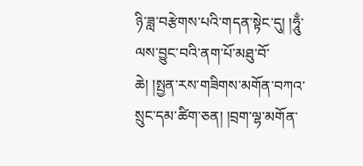ཉི་ཟླ་བརྩེགས་པའི་གདན་སྟེང་དུ། །ཧཱུྃ་ལས་བྱུང་བའི་ནག་པོ་མཐུ་བོ་ཆེ། །སྤྱན་རས་གཟིགས་མགོན་བཀའ་སྲུང་དམ་ཚིག་ཅན། །བྲག་ལྷ་མགོན་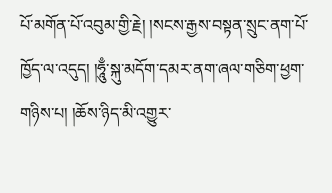པོ་མགོན་པོ་འབུམ་གྱི་རྗེ། །སངས་རྒྱས་བསྟན་སྲུང་ནག་པོ་ཁྱོད་ལ་འདུད། །ཧཱུྃ་སྐུ་མདོག་དམར་ནག་ཞལ་གཅིག་ཕྱག་གཉིས་པ། །ཆོས་ཉིད་མི་འགྱུར་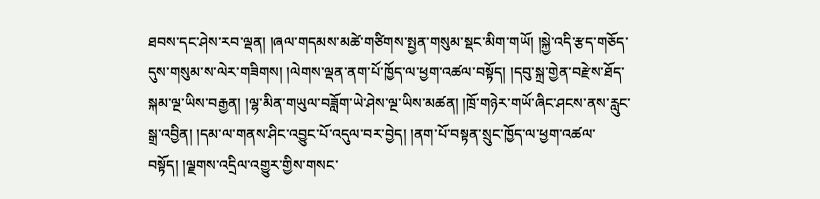ཐབས་དང་ཤེས་རབ་ལྡན། །ཞལ་གདམས་མཚེ་གཙིགས་སྤྱན་གསུམ་སྡང་མིག་གཡོ། །སྐྱེ་འདི་རྩད་གཅོད་དུས་གསུམ་ས་ལེར་གཟིགས། །ལེགས་ལྡན་ནག་པོ་ཁྱོད་ལ་ཕྱག་འཚལ་བསྟོད། །དབུ་སྐྲ་གྱེན་བརྫེས་ཐོད་སྐམ་ལྔ་ཡིས་བརྒྱན། །ལྷ་མིན་གཡུལ་བཟློག་ཡེ་ཤེས་ལྔ་ཡིས་མཚན། །ཁྲོ་གཉེར་གཡོ་ཞིང་ཤངས་ནས་རླུང་སྒྲ་འབྱིན། །དམ་ལ་གནས་ཤིང་འབྱུང་པོ་འདུལ་བར་བྱེད། །ནག་པོ་བསྟན་སྲུང་ཁྱོད་ལ་ཕྱག་འཚལ་བསྟོད། །ལྗགས་འདྲིལ་འགྱུར་གྱིས་གསང་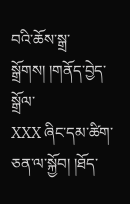བའི་ཆོས་སྒྲ་སྒྲོགས། །གནོད་བྱེད་སྒྲོལ་
XXX ཞིང་དམ་ཚིག་ཅན་ལ་སྐྱོབ། །ཐོད་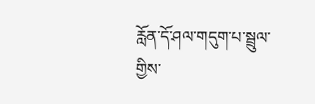རློན་དོ་ཤལ་གདུག་པ་སྦྲུལ་གྱིས་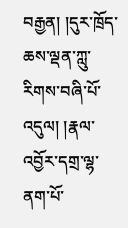བརྒྱན། །དུར་ཁྲོད་ཆས་ལྡན་ཀླུ་རིགས་བཞི་པོ་འདུལ། །རྣལ་འབྱོར་དགྲ་ལྷ་ནག་པོ་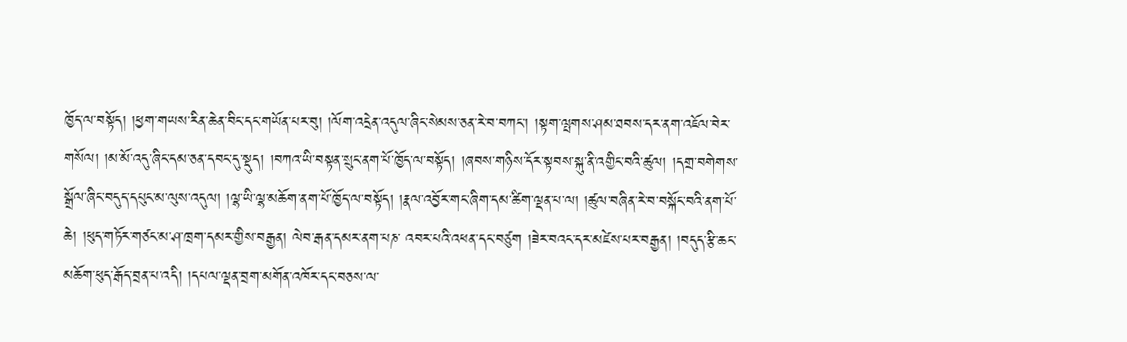ཁྱོད་ལ་བསྟོད། །ཕྱག་གཡས་རིན་ཆེན་བིང་དང་གཡོན་པར་བུ། །ལོག་འདྲེན་འདུལ་ཞིང་སེམས་ཅན་རེ་བ་བཀང་། །སྟག་ལྤགས་ཤམ་ཐབས་དར་ནག་འཇོལ་བེར་གསོལ། །མ་མོ་འདུ་ཞིང་དམ་ཅན་དབང་དུ་སྡུད། །བཀའ་ཡི་བསྟན་སྲུང་ནག་པོ་ཁྱོད་ལ་བསྟོད། །ཞབས་གཉིས་དོར་སྟབས་སྐུ་ནི་འགྱིང་བའི་ཚུལ། །དགྲ་བགེགས་སྒྲོལ་ཞིང་བདུད་དཔུང་མ་ལུས་འདུལ། །ལྷ་ཡི་ལྷ་མཆོག་ནག་པོ་ཁྱོད་ལ་བསྟོད། །རྣལ་འབྱོར་གང་ཞིག་དམ་ཚིག་ལྡན་པ་ལ། །ཚུལ་བཞིན་རེ་བ་བསྐོང་བའི་ནག་པོ་ཆེ། །ཕུད་གཏོར་གཙང་མ་ཤ་ཁྲག་དམར་གྱིས་བརྒྱན། ལེབ་རྒན་དམར་ནག་པཎ་ འབར་པའི་འཕན་དང་བཙུག །ཟེར་བའང་དར་མཛེས་པར་བརྒྱན། །བདུད་རྩི་ཆང་མཆོག་ཕུད་རྒོད་བྲན་པ་འདི། །དཔལ་ལྡན་བྲག་མགོན་འཁོར་དང་བཅས་ལ་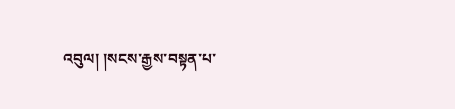འབུལ། །སངས་རྒྱས་བསྟན་པ་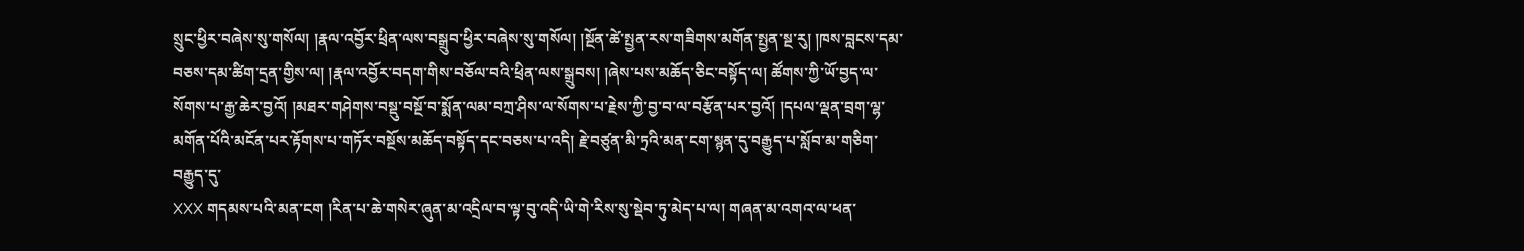སྲུང་ཕྱིར་བཞེས་སུ་གསོལ། །རྣལ་འབྱོར་ཕྲིན་ལས་བསྒྲུབ་ཕྱིར་བཞེས་སུ་གསོལ། །སྔོན་ཚེ་སྤྱན་རས་གཟིགས་མགོན་སྤྱན་སྔ་རུ། །ཁས་བླངས་དམ་བཅས་དམ་ཚིག་དྲན་གྱིས་ལ། །རྣལ་འབྱོར་བདག་གིས་བཅོལ་བའི་ཕྲིན་ལས་སྒྲུབས། །ཞེས་པས་མཆོད་ཅིང་བསྟོད་ལ། ཚོགས་ཀྱི་ཡོ་བྱད་ལ་སོགས་པ་རྒྱ་ཆེར་བྱའོ། །མཐར་གཤེགས་བསྡུ་བསྔོ་བ་སྨོན་ལམ་བཀྲ་ཤིས་ལ་སོགས་པ་རྗེས་ཀྱི་བྱ་བ་ལ་བརྩོན་པར་བྱའོ། །དཔལ་ལྡན་བྲག་ལྷ་མགོན་པོའི་མངོན་པར་རྟོགས་པ་གཏོར་བསྔོས་མཆོད་བསྟོད་དང་བཅས་པ་འདི། རྗེ་བཙུན་མི་ཏྲའི་མན་ངག་སྙན་དུ་བརྒྱུད་པ་སློབ་མ་གཅིག་བརྒྱུད་དུ་
XXX གདམས་པའི་མན་ངག །རིན་པ་ཆེ་གསེར་ཞུན་མ་འདྲིལ་བ་ལྟ་བུ་འདི་ཡི་གེ་རིས་སུ་སྡེབ་ཏུ་མེད་པ་ལ། གཞན་མ་འགའ་ལ་ཕན་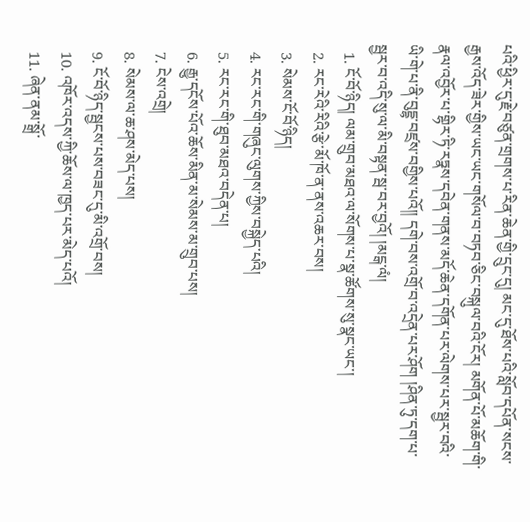པའི་ཕྱིར་དུ་རྗེ་བཙུན་གྲགས་པ་རིན་ཆེན་གྱི་དྲུང་དུ། མང་དུ་ཐོས་པའི་སློབ་དཔོན་སངས་རྒྱས་འོད་ཟེར་གྱིས་ཡང་ཡང་གསོལ་བ་བཏབ་ཅིང་བསྐུལ་བའི་ངོར། མགོན་པོ་མཆོག་གི་རྣལ་འབྱོར་པ་གྷིར་ཏི་རཏྣས་དབེན་གནས་མདོ་ཆེན་དགོན་པར་ལེགས་པར་སྦྱར་བའི་ཡི་གེ་པ་ནི་བུདྡྷ་བཛྲས་བགྱིས་པའོ།། དགེ་བས་འགྲོ་བ་འདྲེན་པར་ཤོག །ཤིན་ཏུ་དག་པ་སྦྱར་བ་འདི་སུ་ལ་མི་བསྟན་སྦ་བར་བྱའོ། །མངྒ་ལཾ།
  1. ངོ་བོ་ཉིད། ལམ་གྲུབ་མཐའ་ལ་སོགས་པ་སྣ་ཚོགས་སུ་སྣང་ཡང་།
  2. རང་རེའི་རིའི་རྩེ་མོ་ཁོ་ན་ནས་འཆར་བས།
  3. སེམས་ངོ་བོ་ཉིད།
  4. རང་རང་གི་གཞུང་ལུགས་ཀྱིས་བསྐྱེད་པའི།
  5. རང་རང་གི་ཐུབ་མཐའ་བདེན་པ།
  6. རྒྱུ་དངོས་པོའ་ཆོས་མིན་མ་སེམས་མ་གྲུབ་པས།
  7. ངེས་འགྲེ།
  8. སེམས་ལ་ཆ་ཤས་མེད་པས།
  9. ངོ་བོ་ཉིད་སྦྱངས་པས་བཟང་དུ་མི་འགྲོ་བས།
  10. འཁོར་འདས་ཀྱི་ཆོས་ལ་ཁྱད་པར་མེད་པའོ།
  11. ཞེན་ནམ་སྒྲོ་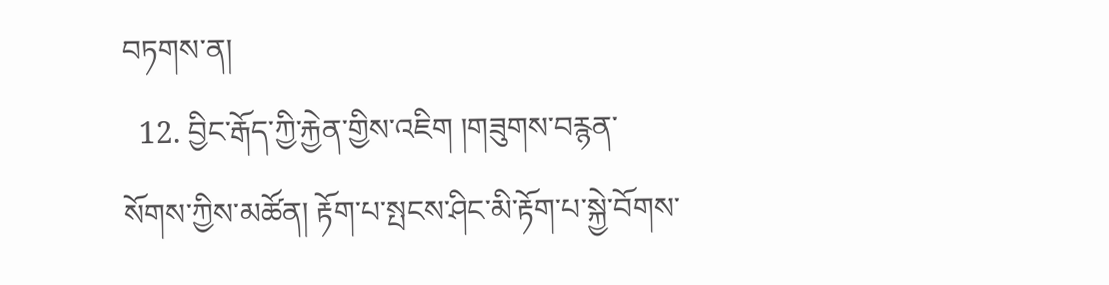བཏགས་ན།
  12. བྱིང་རྒོད་ཀྱི་རྐྱེན་གྱིས་འཇིག །གཟུགས་བརྙན་སོགས་ཀྱིས་མཚོན། རྟོག་པ་སྤངས་ཤིང་མི་རྟོག་པ་སྐྱེ་བོགས་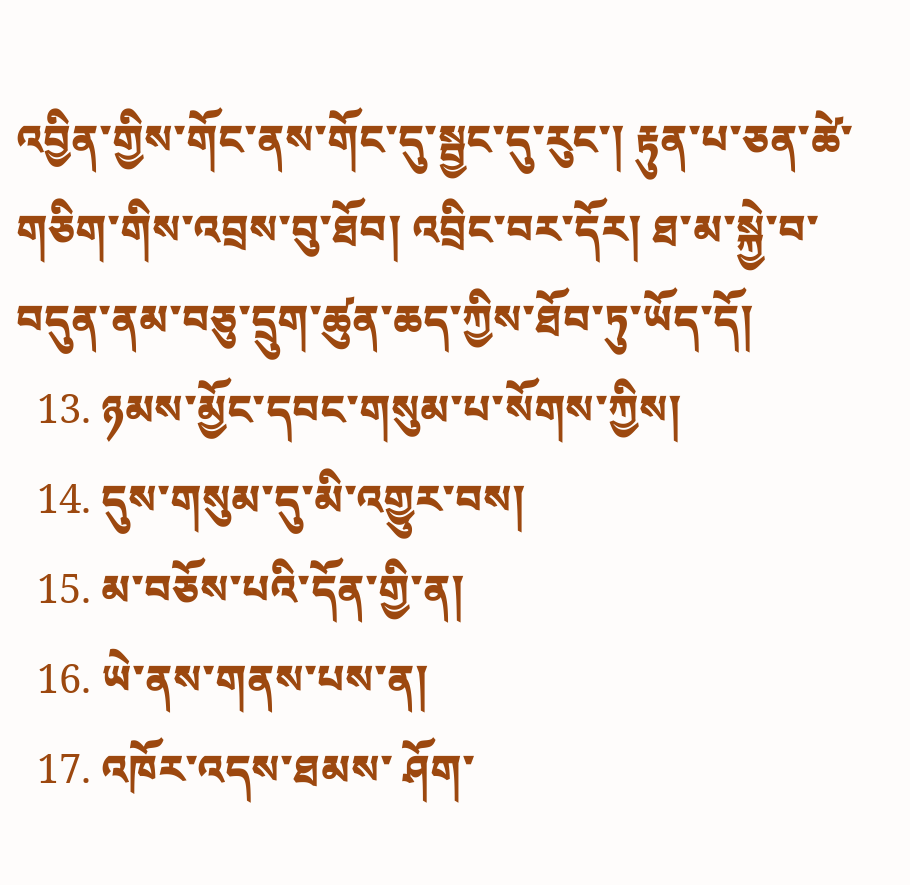འབྱིན་གྱིས་གོང་ནས་གོང་དུ་སྦྱང་དུ་རུང་། རྟུན་པ་ཅན་ཚེ་གཅིག་གིས་འབྲས་བུ་ཐོབ། འབྲིང་བར་དོར། ཐ་མ་སྐྱེ་བ་བདུན་ནམ་བཅུ་དྲུག་ཚུན་ཆད་ཀྱིས་ཐོབ་ཏུ་ཡོད་དོ།
  13. ཉམས་མྱོང་དབང་གསུམ་པ་སོགས་ཀྱིས།
  14. དུས་གསུམ་དུ་མི་འགྱུར་བས།
  15. མ་བཅོས་པའི་དོན་གྱི་ན།
  16. ཡེ་ནས་གནས་པས་ན།
  17. འཁོར་འདས་ཐམས་ ཤོག་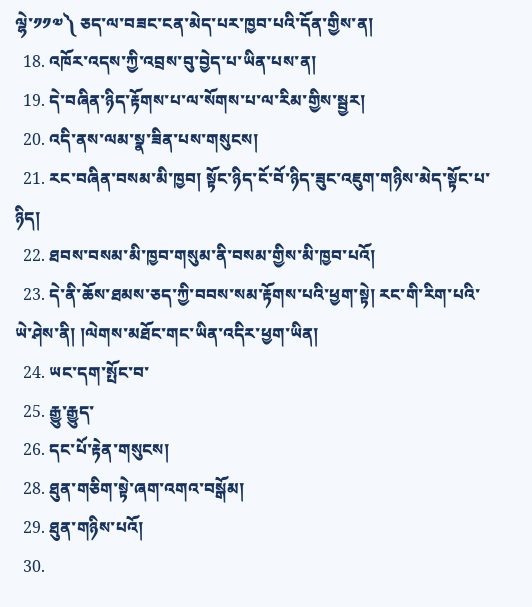ལྷེ་༡༡༧༽ ཅད་ལ་བཟང་ངན་མེད་པར་ཁྱབ་པའི་དོན་གྱིས་ན།
  18. འཁོར་འདས་ཀྱི་འབྲས་བུ་བྱེད་པ་ཡིན་པས་ན།
  19. དེ་བཞིན་ཉིད་རྟོགས་པ་ལ་སོགས་པ་ལ་རིམ་གྱིས་སྦྱར།
  20. འདི་ནས་ལམ་སྣ་ཟིན་པས་གསུངས།
  21. རང་བཞིན་བསམ་མི་ཁྱབ། སྟོང་ཉིད་ངོ་བོ་ཉིད་ཟུང་འཇུག་གཉིས་མེད་སྟོང་པ་ཉིད།
  22. ཐབས་བསམ་མི་ཁྱབ་གསུམ་ནི་བསམ་གྱིས་མི་ཁྱབ་པའོ།
  23. དེ་ནི་ཆོས་ཐམས་ཅད་ཀྱི་བབས་སམ་རྟོགས་པའི་ཕྱག་སྟེ། རང་གི་རིག་པའི་ཡེ་ཤེས་ནི། །ལེགས་མཐོང་གང་ཡིན་འདིར་ཕྱག་ཡིན།
  24. ཡང་དག་སྤོང་བ་
  25. རྒྱུ་རྒྱུད་
  26. དང་པོ་རྟེན་གསུངས།
  28. ཐུན་གཅིག་སྟེ་ཞག་འགའ་བསྒོམ།
  29. ཐུན་གཉིས་པའོ།
  30.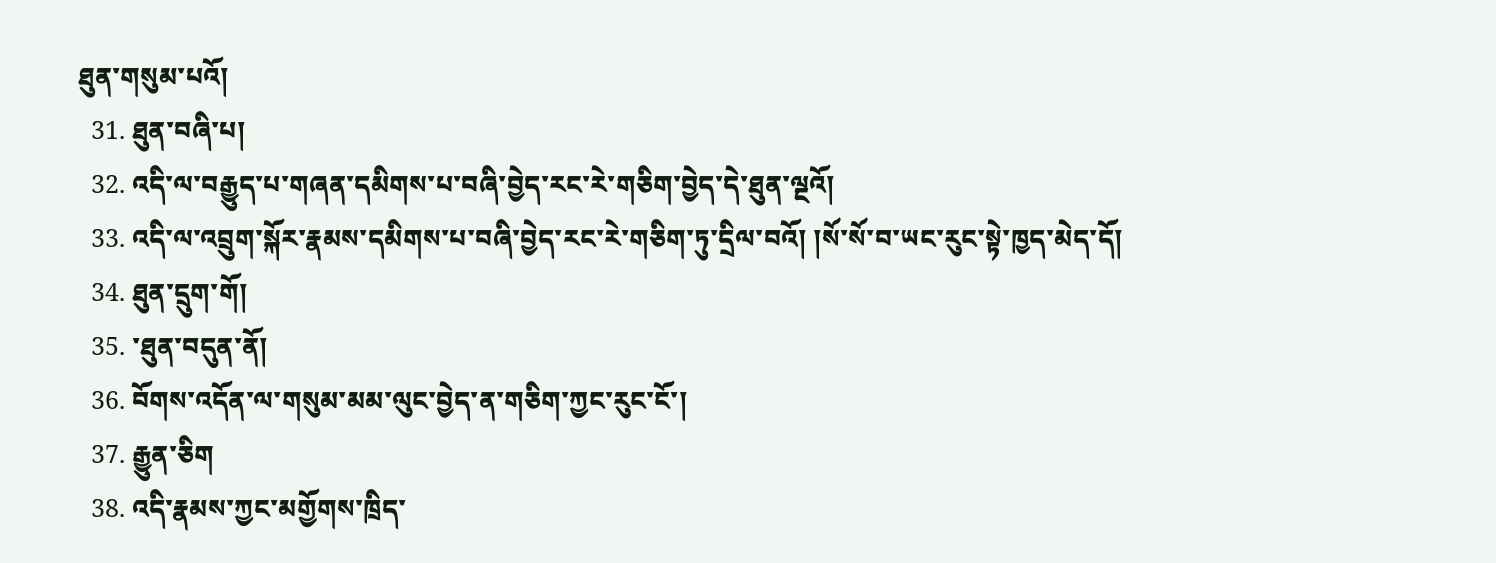ཐུན་གསུམ་པའོ།
  31. ཐུན་བཞི་པ།
  32. འདི་ལ་བརྒྱུད་པ་གཞན་དམིགས་པ་བཞི་བྱེད་རང་རེ་གཅིག་བྱེད་དེ་ཐུན་ལྔའོ།
  33. འདི་ལ་འབྲུག་སྐོར་རྣམས་དམིགས་པ་བཞི་བྱེད་རང་རེ་གཅིག་ཏུ་དྲིལ་བའོ། །སོ་སོ་བ་ཡང་རུང་སྟེ་ཁྱད་མེད་དོ།
  34. ཐུན་དྲུག་གོ།
  35. ་ཐུན་བདུན་ནོ།
  36. བོགས་འདོན་ལ་གསུམ་མམ་ལུང་བྱེད་ན་གཅིག་ཀྱང་རུང་ངོ་།
  37. རྒྱུན་ཅིག
  38. འདི་རྣམས་ཀྱང་མགྱོགས་ཁྲིད་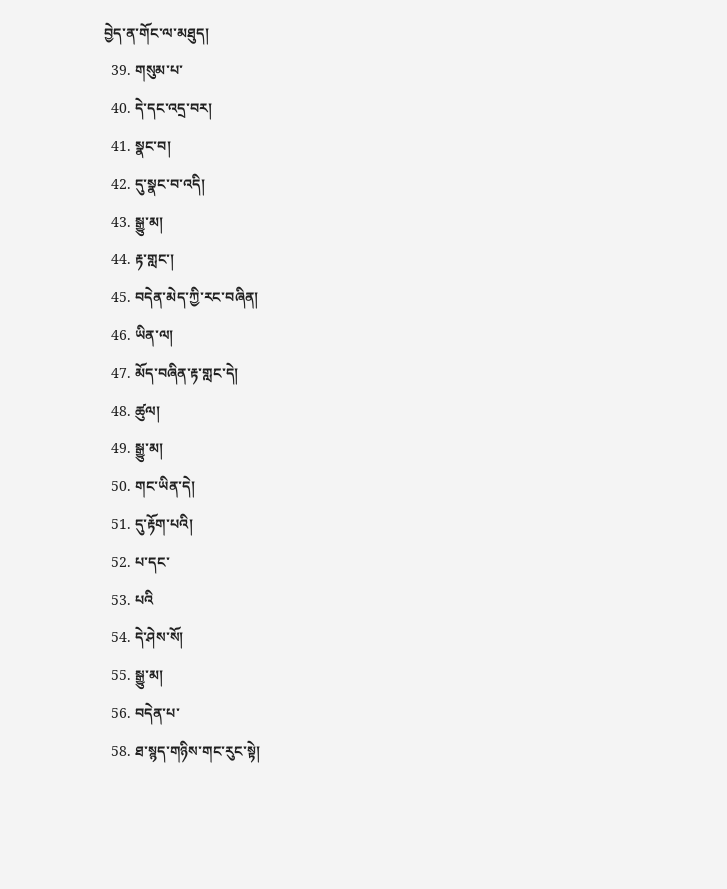བྱེད་ན་གོང་ལ་མཐུད།
  39. གསུམ་པ་
  40. དེ་དང་འདྲ་བར།
  41. སྣང་བ།
  42. དུ་སྣང་བ་འདི།
  43. སྒྱུ་མ།
  44. རྟ་གླང་།
  45. བདེན་མེད་ཀྱི་རང་བཞིན།
  46. ཡིན་ལ།
  47. མོད་བཞིན་རྟ་གླང་དེ།
  48. ཚུལ།
  49. སྒྱུ་མ།
  50. གང་ཡིན་དེ།
  51. དུ་རྟོག་པའི།
  52. པ་དང་
  53. པའི
  54. དེ་ཤེས་སོ།
  55. སྒྱུ་མ།
  56. བདེན་པ་
  58. ཐ་སྙད་གཉིས་གང་རུང་སྟེ།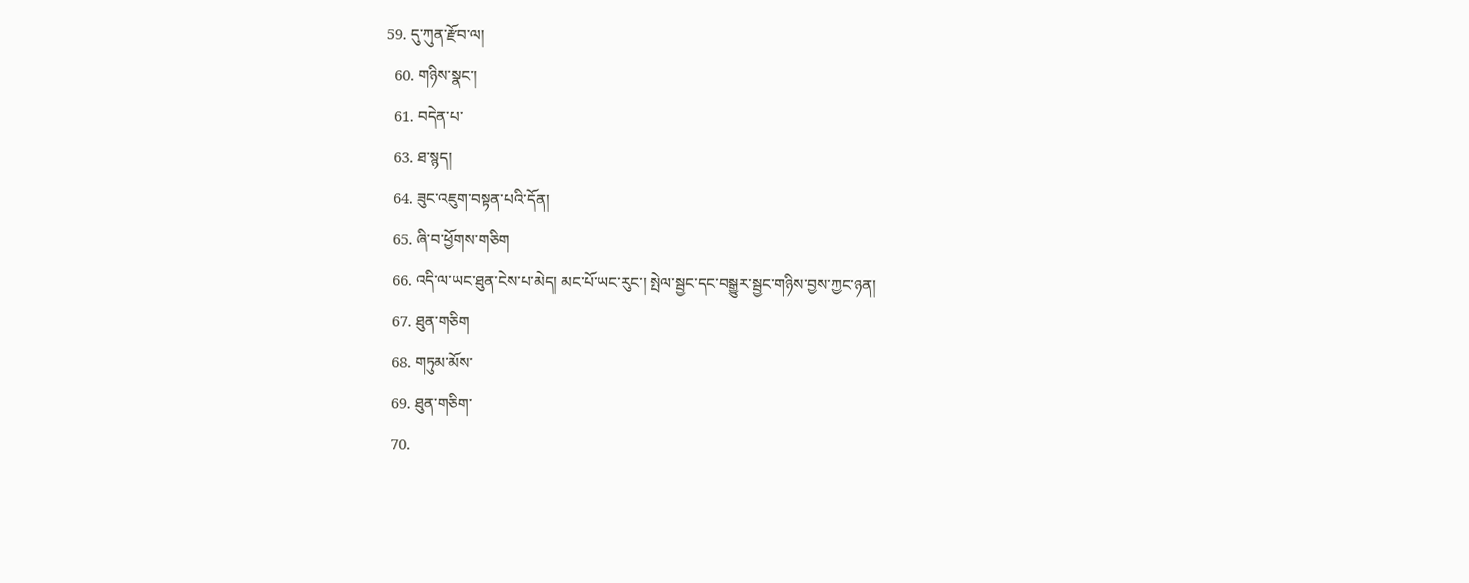59. དུ་ཀུན་རྫོབ་ལ།
  60. གཉིས་སྣང་།
  61. བདེན་པ་
  63. ཐ་སྙད།
  64. ཟུང་འཇུག་བསྟན་པའི་དོན།
  65. ཞི་བ་ཕྱོགས་གཅིག
  66. འདི་ལ་ཡང་ཐུན་ངེས་པ་མེད། མང་པོ་ཡང་རུང་། སྤེལ་སྦྱང་དང་བསྒྱུར་སྦྱང་གཉིས་བྱས་ཀྱང་ཉན།
  67. ཐུན་གཅིག
  68. གཏུམ་མོས་
  69. ཐུན་གཅིག་
  70.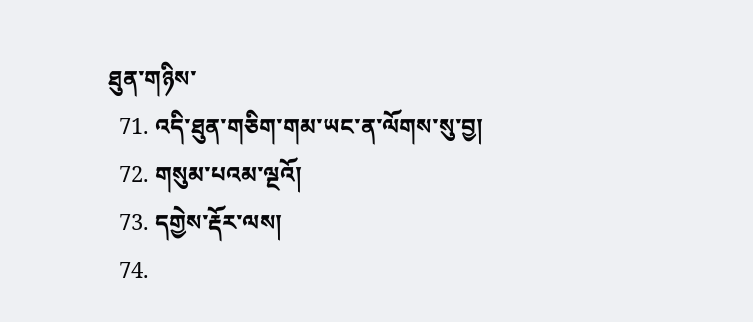ཐུན་གཉིས་
  71. འདི་ཐུན་གཅིག་གམ་ཡང་ན་ལོགས་སུ་བྱ།
  72. གསུམ་པའམ་ལྔའོ།
  73. དགྱེས་རྡོར་ལས།
  74.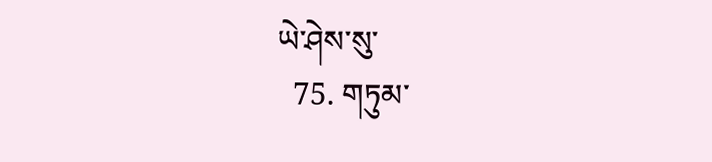ཡེ་ཤེས་སུ་
  75. གཏུམ་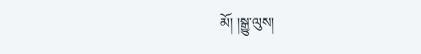མོ། །སྒྱུ་ལུས།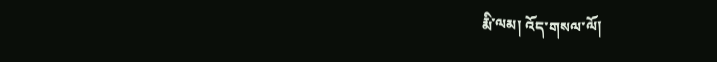རྨི་ལམ། འོད་གསལ་ལོ།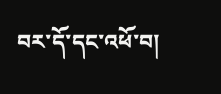བར་དོ་དང་འཕོ་བ།